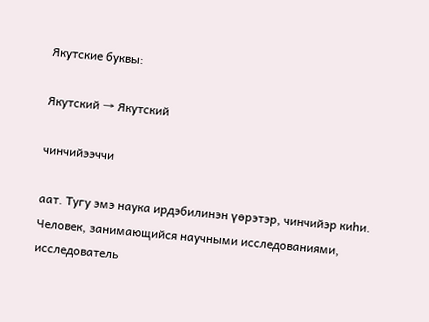Якутские буквы:

Якутский → Якутский

чинчийээччи

аат. Тугу эмэ наука ирдэбилинэн үөрэтэр, чинчийэр киһи. Человек, занимающийся научными исследованиями, исследователь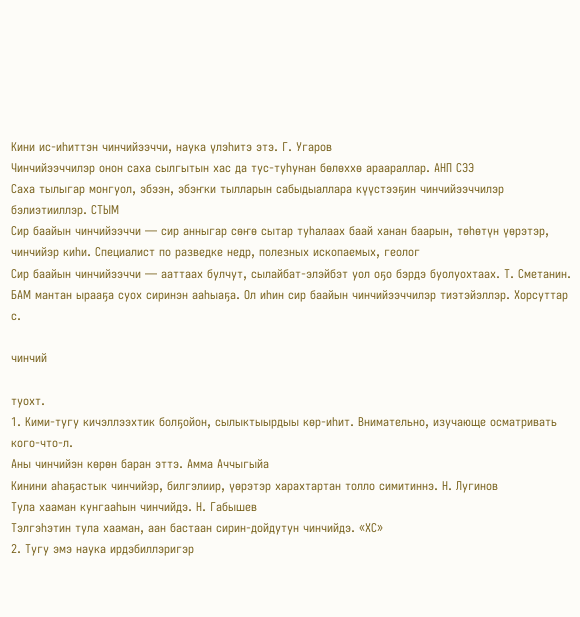Кини ис-иһиттэн чинчийээччи, наука үлэһитэ этэ. Г. Угаров
Чинчийээччилэр онон саха сылгытын хас да тус-туһунан бөлөххө араараллар. АНП СЭЭ
Саха тылыгар монгуол, эбээн, эбэҥки тылларын сабыдыаллара күүстээҕин чинчийээччилэр бэлиэтииллэр. СТЫМ
Сир баайын чинчийээччи — сир анныгар сөҥө сытар туһалаах баай ханан баарын, төһөтүн үөрэтэр, чинчийэр киһи. Специалист по разведке недр, полезных ископаемых, геолог
Сир баайын чинчийээччи — ааттаах булчут, сылайбат-элэйбэт уол оҕо бэрдэ буолуохтаах. Т. Сметанин. БАМ мантан ырааҕа суох сиринэн ааһыаҕа. Ол иһин сир баайын чинчийээччилэр тиэтэйэллэр. Хорсуттар с.

чинчий

туохт.
1. Кими-тугу кичэллээхтик болҕойон, сылыктыырдыы көр-иһит. Внимательно, изучающе осматривать кого-что-л.
Аны чинчийэн көрөн баран эттэ. Амма Аччыгыйа
Кинини аһаҕастык чинчийэр, билгэлиир, үөрэтэр харахтартан толло симитиннэ. Н. Лугинов
Тула хааман кунгааһын чинчийдэ. Н. Габышев
Тэлгэһэтин тула хааман, аан бастаан сирин-дойдутун чинчийдэ. «ХС»
2. Тугу эмэ наука ирдэбиллэригэр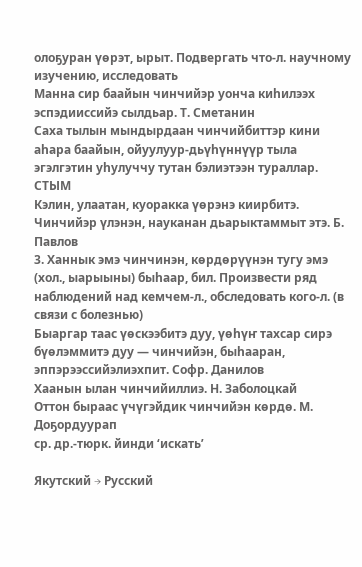олоҕуран үөрэт, ырыт. Подвергать что-л. научному изучению, исследовать
Манна сир баайын чинчийэр уонча киһилээх эспэдииссийэ сылдьар. Т. Сметанин
Саха тылын мындырдаан чинчийбиттэр кини аһара баайын, ойуулуур-дьүһүннүүр тыла эгэлгэтин уһулуччу тутан бэлиэтээн тураллар. СТЫМ
Кэлин, улаатан, куоракка үөрэнэ киирбитэ. Чинчийэр үлэнэн, науканан дьарыктаммыт этэ. Б. Павлов
3. Ханнык эмэ чинчинэн, көрдөрүүнэн тугу эмэ (хол., ыарыыны) быһаар, бил. Произвести ряд наблюдений над кемчем-л., обследовать кого-л. (в связи с болезнью)
Быаргар таас үөскээбитэ дуу, үөһүҥ тахсар сирэ бүөлэммитэ дуу — чинчийэн, быһааран, эппэрээссийэлиэхпит. Софр. Данилов
Хаанын ылан чинчийиллиэ. Н. Заболоцкай
Оттон быраас үчүгэйдик чинчийэн көрдө. М. Доҕордуурап
ср. др.-тюрк. йинди ‘искать’

Якутский → Русский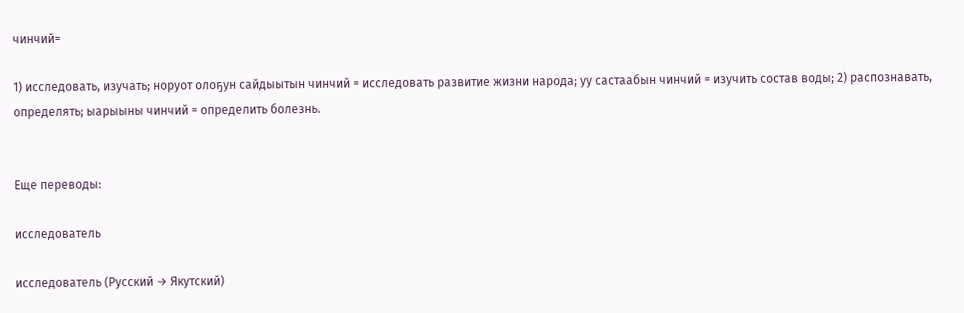чинчий=

1) исследовать, изучать; норуот олоҕун сайдыытын чинчий = исследовать развитие жизни народа; уу састаабын чинчий = изучить состав воды; 2) распознавать, определять; ыарыыны чинчий = определить болезнь.


Еще переводы:

исследователь

исследователь (Русский → Якутский)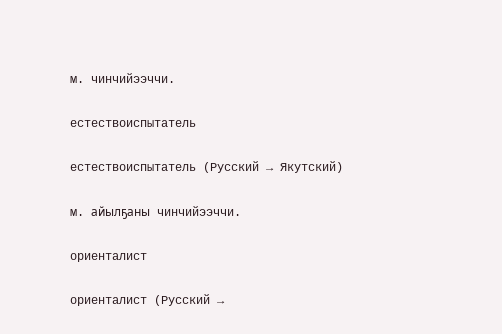м. чинчийээччи.

естествоиспытатель

естествоиспытатель (Русский → Якутский)

м. айылҕаны чинчийээччи.

ориенталист

ориенталист (Русский →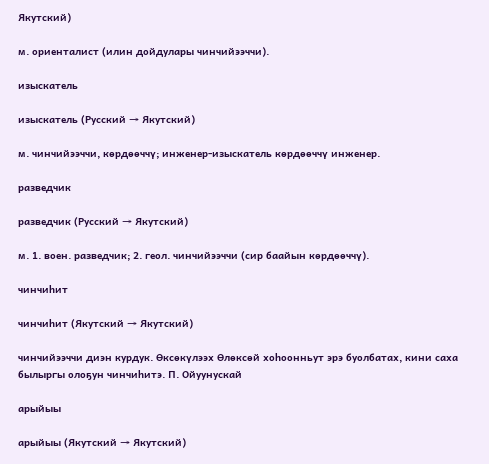Якутский)

м. ориенталист (илин дойдулары чинчийээччи).

изыскатель

изыскатель (Русский → Якутский)

м. чинчийээччи, көрдөөччү; инженер-изыскатель көрдөөччү инженер.

разведчик

разведчик (Русский → Якутский)

м. 1. воен. разведчик; 2. геол. чинчийээччи (сир баайын көрдөөччү).

чинчиһит

чинчиһит (Якутский → Якутский)

чинчийээччи диэн курдук. Өксөкүлээх Өлөксөй хоһоонньут эрэ буолбатах, кини саха былыргы олоҕун чинчиһитэ. П. Ойуунускай

арыйыы

арыйыы (Якутский → Якутский)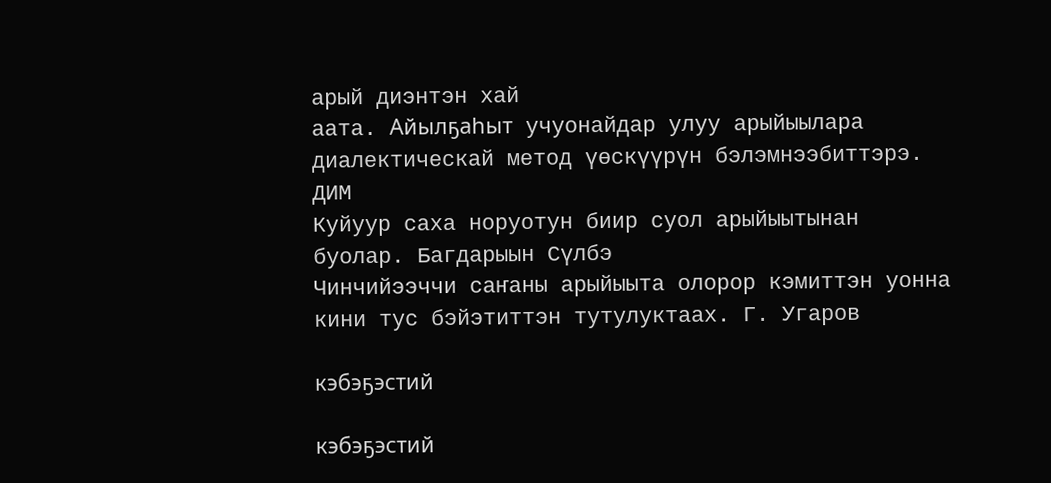арый диэнтэн хай
аата. Айылҕаһыт учуонайдар улуу арыйыылара диалектическай метод үөскүүрүн бэлэмнээбиттэрэ. ДИМ
Куйуур саха норуотун биир суол арыйыытынан буолар. Багдарыын Сүлбэ
Чинчийээччи саҥаны арыйыыта олорор кэмиттэн уонна кини тус бэйэтиттэн тутулуктаах. Г. Угаров

кэбэҕэстий

кэбэҕэстий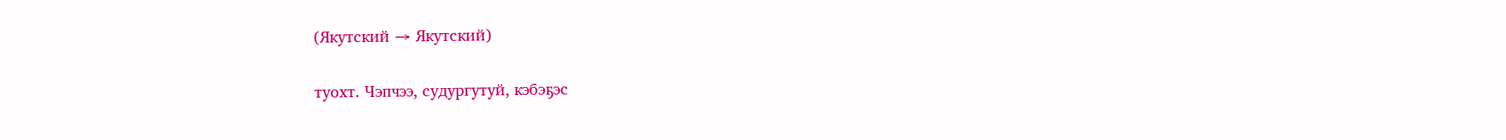(Якутский → Якутский)

туохт. Чэпчээ, судургутуй, кэбэҕэс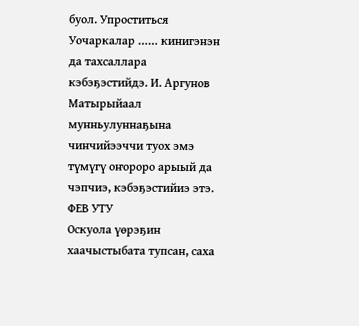буол. Упроститься
Уочаркалар …… кинигэнэн да тахсаллара кэбэҕэстийдэ. И. Аргунов
Матырыйаал мунньулуннаҕына чинчийээччи туох эмэ түмүгү оҥороро арыый да чэпчиэ, кэбэҕэстийиэ этэ. ФЕВ УТУ
Оскуола үөрэҕин хаачыстыбата тупсан, саха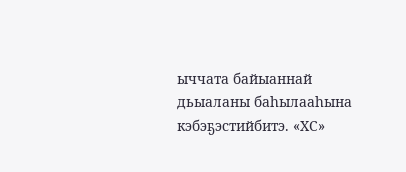ыччата байыаннай дьыаланы баһылааһына кэбэҕэстийбитэ. «ХС»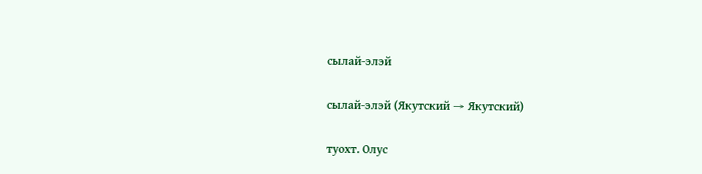сылай-элэй

сылай-элэй (Якутский → Якутский)

туохт. Олус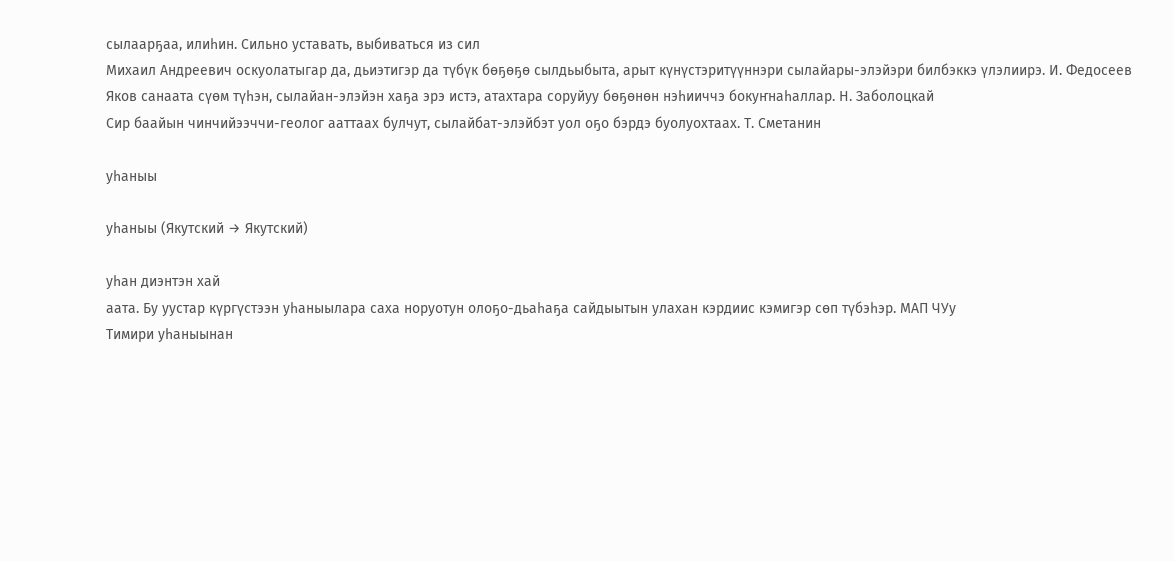сылаарҕаа, илиһин. Сильно уставать, выбиваться из сил
Михаил Андреевич оскуолатыгар да, дьиэтигэр да түбүк бөҕөҕө сылдьыбыта, арыт күнүстэритүүннэри сылайары-элэйэри билбэккэ үлэлиирэ. И. Федосеев
Яков санаата сүөм түһэн, сылайан-элэйэн хаҕа эрэ истэ, атахтара соруйуу бөҕөнөн нэһииччэ бокуҥнаһаллар. Н. Заболоцкай
Сир баайын чинчийээччи-геолог ааттаах булчут, сылайбат-элэйбэт уол оҕо бэрдэ буолуохтаах. Т. Сметанин

уһаныы

уһаныы (Якутский → Якутский)

уһан диэнтэн хай
аата. Бу уустар күргүстээн уһаныылара саха норуотун олоҕо-дьаһаҕа сайдыытын улахан кэрдиис кэмигэр сөп түбэһэр. МАП ЧУу
Тимири уһаныынан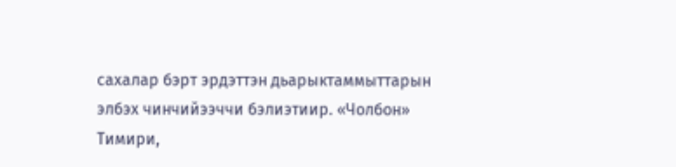сахалар бэрт эрдэттэн дьарыктаммыттарын элбэх чинчийээччи бэлиэтиир. «Чолбон»
Тимири,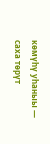көмүһү уһаныы — саха төрүт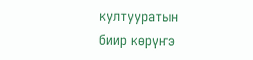култууратын биир көрүҥэ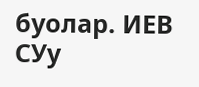буолар. ИЕВ СУу